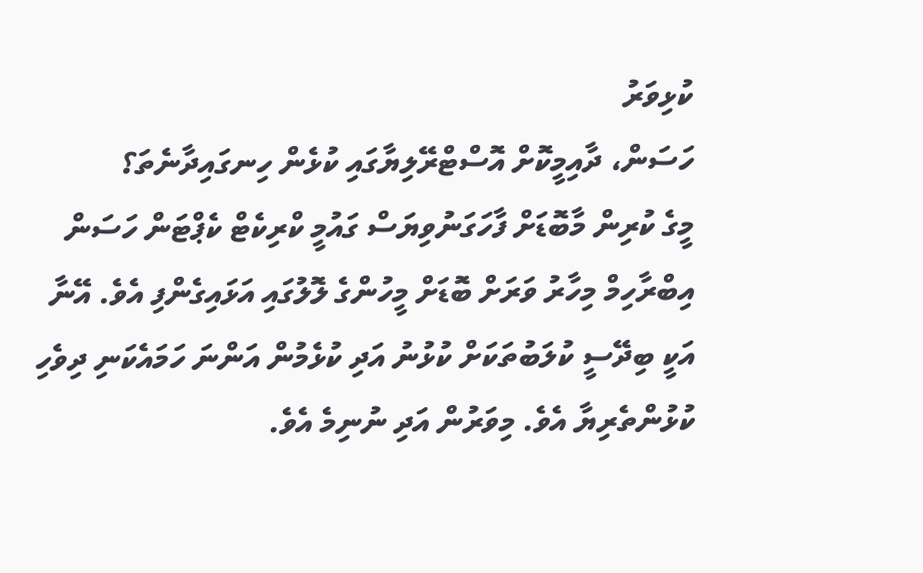ކުޅިވަރު
ހަސަން، ދާއިމީކޮށް އޮސްޓްރޭލިޔާގައި ކުޅެން ހިނގައިދާނެތަ؟
މީގެ ކުރިން މާބޮޑަށް ފާހަގަނުވިޔަސް ގައުމީ ކްރިކެޓް ކެޕްޓަން ހަސަން އިބްރާހިމް މިހާރު ވަރަށް ބޮޑަށް މީހުންގެ ލޮލުގައި އަޅައިގެންފި އެވެ. އޭނާ އަކީ ބިދޭސީ ކުލަބުތަކަށް ކުޅުނު އަދި ކުޅެމުން އަންނަ ހަމައެކަނި ދިވެހި ކުޅުންތެރިޔާ އެވެ. މިވަރުން އަދި ނުނިމެ އެވެ.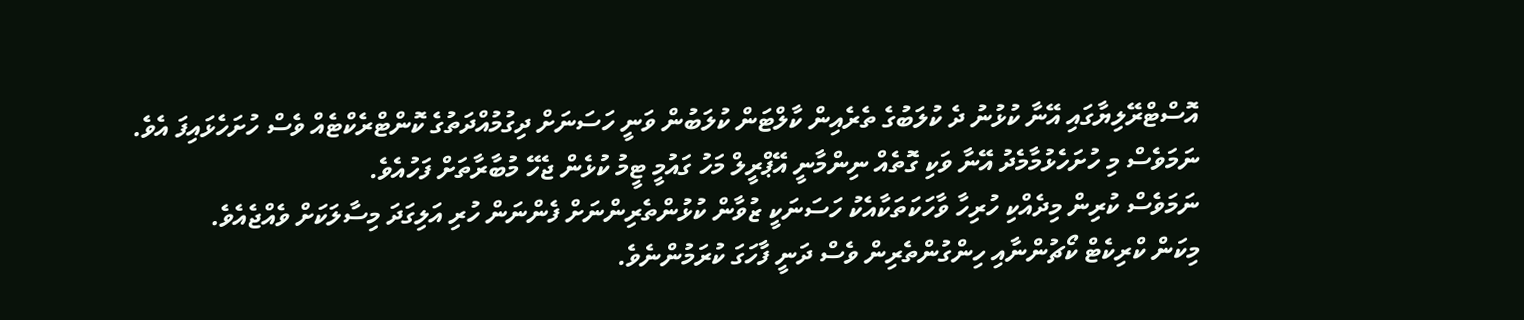އޮސްޓްރޭލިޔާގައި އޭނާ ކުޅުނު ދެ ކުލަބުގެ ތެރެއިން ކާލްޓަން ކުލަބުން ވަނީ ހަސަނަށް ދިގުމުއްދަތުގެ ކޮންޓްރެކްޓެއް ވެސް ހުށަހެޅައިފަ އެވެ.
ނަމަވެސް މި ހުށަހެޅުމާމެދު އޭނާ ވަކި ގޮތެއް ނިންމާނީ އޭޕްރީލް މަހު ގައުމީ ޓީމު ކުޅެން ޖެހޭ މުބާރާތަށް ފަހުއެވެ.
ނަމަވެސް ކުރިން މިދެއްކި ހުރިހާ ވާހަކަތަކާއެކު ހަސަނަކީ ޒުވާން ކުޅުންތެރިންނަށް ފެންނަން ހުރި އަލިގަދަ މިސާލަކަށް ވެއްޖެއެވެ.
މިކަން ކްރިކެޓް ކޯޗުންނާއި ހިންގުންތެރިން ވެސް ދަނީ ފާހަގަ ކުރަމުންނެވެ.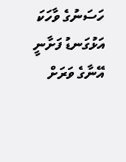ހަސަނުގެ ވާހަކަ އަޅުގަނޑު ފަށާނީ އޭނާގެ ވަރަށް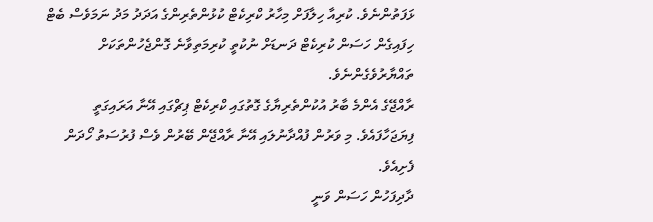ޅަފަތުންނެވެ. ކުރިއާ ހިލާފަށް މިހާރު ކްރިކެޓް ކުޅުންތެރިންގެ އަދަދު މަދު ނަމަވެސް ބެޓް ހިފައިގެން ހަސަން ކުރިކެޓް ދަނޑަށް ނުކުތީ ކުރިމަތިވާނެ ގޮންޖެހުންތަކަށް ތައްޔާރުވެގެންނެވެ.
ރާއްޖޭގެ އެންމެ ބާރު އުކުންތެރިޔާގެ ގޮތުގައި ކްރިކެޓް ޕިޗްގައި އޭނާ އަރައިގަތީ ފިޔަޖަހާފައެވެ. މި ވަރުން ފުއްދާނުލައި އޭނާ ރާއްޖޭން ބޭރުން ވެސް ފުރުސަތު ހޯދަން ފެށިއެވެ.
ދާދިފަހުން ހަސަން ވަނީ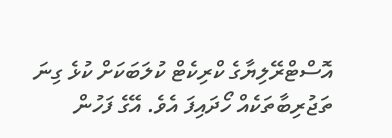އޮސްޓްރޭލިޔާގެ ކްރިކެޓް ކުލަބަކަށް ކުޅެ ގިނަ ތަޖުރިބާތަކެއް ހޯދައިފަ އެވެ. އޭގެ ފަހުން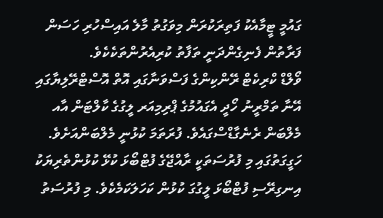ގައުމީ ޓީމާއެކު ފަތިރަކުރަން މިވަގުތު މާލެ އައިސްހުރި ހަސަން ފަރާތުން ފެނިގެންދަނީ ތަފާތު ކުރިއެރުންތަކެކެވެ.
ވޯލްޑް ކްރިކެޓް ރޭންކިންގެ ފަސްވަނާގައި އޮތް އޮސްޓްރޭލިޔާގައި އޭނާ ތަމްރީނު ހޯދީ އެގައުމުގެ ޕްރިމިއަރ ލީގުގެ ކާލްޓަން އާއ މެލްބަން ރެނެގާޑްސްގައެވެ. ފުރަތަމަ ކުޅުނީ މެލްބަންއަށެވެ.
ހަގީގަތުގައި މި ފުރުސަތަކީ ރާއްޖޭގެ ފުޓްބޯޅަ ކުޅޭ ކުޅުންތެރިޔަކު އިނގިރޭސި ފުޓްބޯޅަ ލީގުގަ ކުޅުން ކަހަލަކަމެކެވެ. މި ފުރުސަތު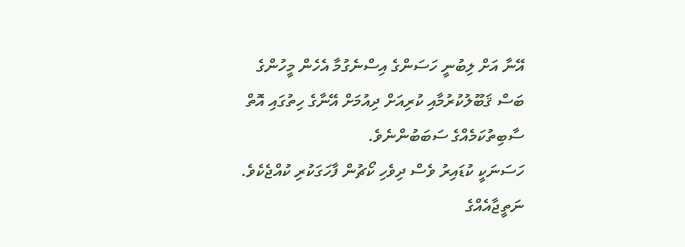އޭނާ އަށް ލިބުނީ ހަސަންގެ އިސްނެގުމާ އެހެން މީހުންގެ ބަސް ޤަބޫލުކުރުމާއި ކުރިއަށް ދިއުމަށް އޭނާގެ ހިތުގައި އޮތް ސާބިތުކަމެއްގެ ސަބަބުންނެވެ.
ހަސަނަކީ ކުޑައިރު ވެސް ދިވެހި ކޯޗުން ފާހަގަކުރި ކުއްޖެކެވެ. ނަތީޖާއެއްގެ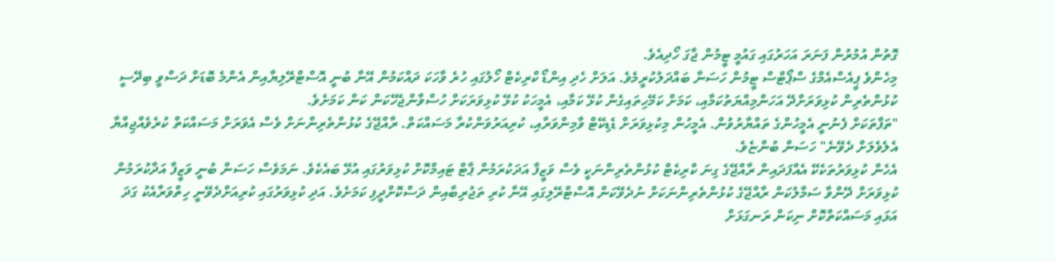ގޮތުން އުމުރުން ފަނަރަ އަހަރުގައި ގައުމީ ޓީމުން ޖާގަ ހޯދިއެވެ.
މިހެންވެ ޕީއެސްއެމްގެ ސްޕޯޓްސް ޓީމުން ހަސަނާ ބައްދަލުކުރީމެވެ. އަލަށް ހެދި އިންޑޯ ކްރިކެޓް ހޯލުގައި ހުރެ ވާހަކަ ދައްކަމުން އޭނާ ބުނީ އޮސްޓްރޭލިޔާއިން އެންމެ ބޮޑަށް ދަސްވީ ބިދޭސީ ކުޅުންތެރިން ކުޅިވަރަށްދޭ އަހަންމިއްޔަތުކަމާއި، ކަމަށް ކަމޭހިތައިގެން ކުޅޭ ކަމާއި، އެމީހަކު ކުޅޭ ކުޅިވަރަކަށް ހުސްވާންޖެހޭކަން ކަން ކަމަށެވެ.
"ތަފާތަކަށް ފެނުނީ އެމީހުންގެ ތައްޔާރުވުން. އެމީހުން މިކުޅިވަރަށް ޑެޑިކޭޓް ވާމިންވަރާއި، ކުރިއަރުވަންކުރާ މަސައްކަތް. ރާއްޖޭގެ ކުޅުންތެރިންނަށް ވެސް އެވަރަށް މަސައްކަތް ކުރެވެއްޖިއްޔާ އެލެވެލަށް ދެވޭނެ" ހަސަން ބުންޏެވެ.
އެހެން ކުޅިވަރުތަކެކޭ އެއްފަދައިން ރާއްޖޭގެ ގިނަ ކްރިކެޓް ކުޅުންތެރިންނަކީ ވެސް ވަޒީފާ އަދަކުރަމުން ޕާޓް ޓައިމްކޮށް ކުޅިވަރުގައި އުޅޭ ބައެކެވެ. ނަމަވެސް ހަސަން ބުނީ ވަޒީފާ އަދާކުރަމުން ކުޅިވަރަށް ދޭންވާ ސަމާލުކަން ރާއްޖޭގެ ކުޅުންތެރިންނަކަށް ނުދެވޭކަން އޮސްޓްރޭލިގައި އޭނާ ކުރި ތަޖުރިބާއިން ދަސްކޮށްދީފި ކަމަށެވެ. އަދި ކުޅިވަރުގައި ކުރިއަށްދެވޭނީ ހިތްވަރާއެކު ގަދަ އަޅައި މަސައްކަތްކޮށް ނިކަން ރަނގަޅަށް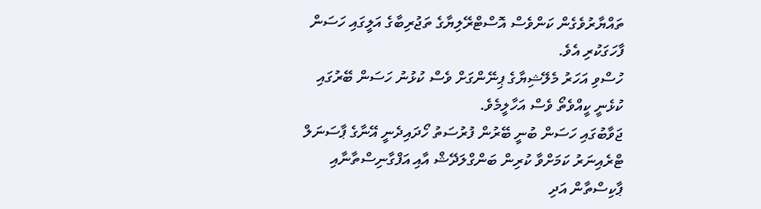ތައްޔާރުވެގެން ކަންވެސް އޮސްޓްރޭލިޔާގެ ތަޖުރިބާގެ އަލީގައި ހަސަން ފާހަގަކުރި އެވެ.
ހުސްވި އަހަރު މެލޭޝިޔާގެ ޕިނޭންގަށް ވެސް ކުޅުނު ހަސަން ބޭރުގައި ކުޅެނީ ކީއްވެތޯ ވެސް އަހާލީމެވެ.
ޖަވާބުގައި ހަސަން ބުނީ ބޭރުން ފުރުސަތު ހޯދައިދެނީ އޭނާގެ ޕާސަނަލް ޓްރެއިނަރު ކަމަށްވާ ކުރިން ބަންގްލަދޭޝް އާއި އަފްގާނިސްތާނާއި ޕާކިސްތާން އަދި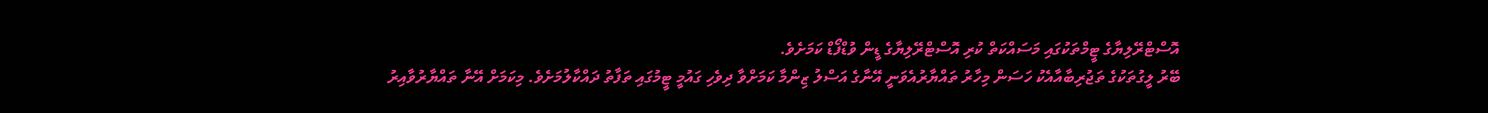އޮސްޓްރޭލިޔާގެ ޓީމްތަކުގައި މަސައްކަތް ކުރި އޮސްޓްރޭލިޔާގެ ޑީން ވުޑްފޯޑް ކަމަށެވެ.
ބޭރު ލީގުތަކުގެ ތަޖުރިބާއާއެކު ހަސަން މިހާރު ތައްޔާރުއެވަނީ އޭނާގެ އަސްލު ޒިންމާ ކަމަށްވާ ދިވެހި ގައުމީ ޓީމުގައި ތަފާތު ދައްކާލުމަށެވެ. މިކަމަށް އޭނާ ތައްޔާރުވާއިރު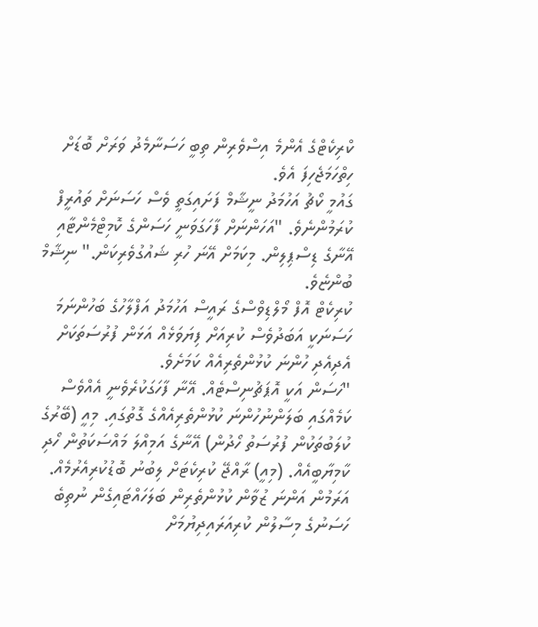ކްރިކެޓްގެ އެންމެ އިސްވެރިން ތިބީ ހަސަނާމެދު ވަރަށް ބޮޑަށް ހިތްހަމަޖެހިފަ އެވެ.
ގައުމީ ކޯޗު އަހުމަދު ނީޝާމް ފަށައިގަތީ ވެސް ހަސަނަށް ތައުރީފް ކުރަމުންނެވެ. "އަހަންނަށް ފާހަގަވަނީ ހަސަންގެ ކޮމިޓްމެންޓާއި އޭނާގެ ޑިސްޕިލިން. މިކަމަށް އޭނަ ހުރި ޝައުގުވެރިކަން." ނިޝާމް ބުންޏެވެ.
ކުރިކެޓް އޮފް މޯލްޑިވްސްގެ ރައީސް އަހުމަދު އަފްލާހުގެ ބަހުންނަމަ ހަސަނަކީ އަބަދުވެސް ކުރިއަށް ފިޔަވަޅެއް އަޅަން ފުރުސަތަކަށް އެދިއެދި ހުންނަ ކުޅުންތެރިއެއް ކަމަށެވެ.
"ހަސަން އަކީ އޮޕަޗުނިސްޓެއް. އޭނާ ފާހަގަކުރެވެނީ އެއްވެސް ކަމެއްގައި ބަލަންނުހުންނަ ކުޅުންތެރިއެއްގެ ގޮތުގައި. މިއީ (ބޭރުގެ ކުލަބުތަކުން ފުރުސަތު ހޯދުން) އޭނާގެ އަމިއްލަ މައްސަކަތުން ހޯދި ކާމިޔާބީއެއް. (މިއީ) ރާއްޖޭ ކުރިކެޓަށް ލިބުނު ބޮޑުކުރިއެރުމެއް.
އަރަމުން އަންނަ ޒުވާން ކުޅުންތެރިން ބަލަހައްޓައިގެން ނުތިބެ ހަސަނުގެ މިސާލުން ކުރިއަރައިދިޔުމަށް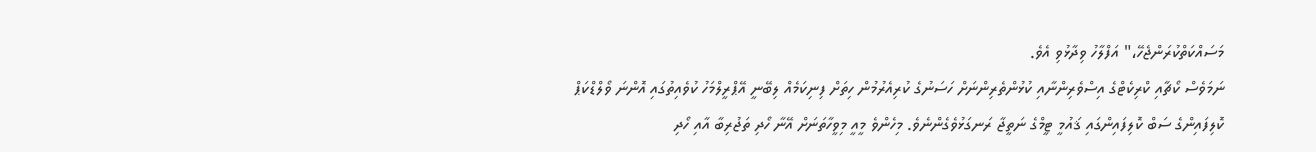މަސައްކަތްކުރަންޖެހޭ،" އަފްލާހު ވިދާޅުވި އެވެ.
ނަމަވެސް ކޯޗާއި ކްރިކެޓްގެ އިސްވެރިންނާއި ކުޅުންތެރިންނަށް ހަސަނުގެ ކުރިއެރުމުން ހިތަށް ފިނިކަމެއް ލިބޭނީ އޭޕްރީލްމަހު ކުވެއިތުގައި އޮންނަ ވޯލްޑްކަޕް ކޮލިފައިންގެ ސަބް ކޮލިފައިންގައި ޤައުމީ ޓީމްގެ ނަތީޖާ ރަނގަޅުވެގެންނެވެ. މިހެންވެ މީއީ މިވީހާތަނަށް އޭނާ ހޯދި ތަޖުރިބާ އާއި ހޯދި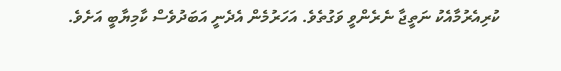ކުރިއެރުމާއެކު ނަތީޖާ ނެރެންވީ ވަގުތެވެ. އަހަރުމެން އެދެނީ އަބަދުވެސް ކާމިޔާބީ އަށެވެ.